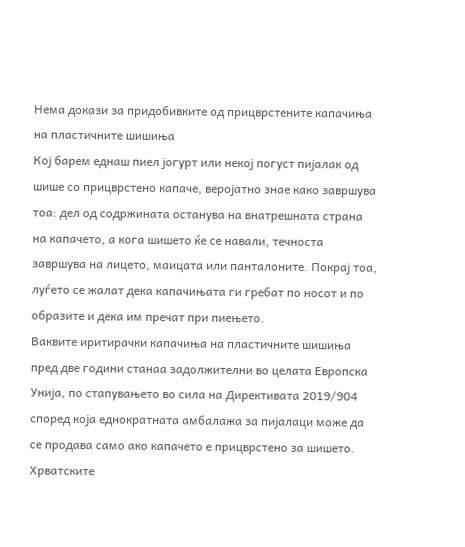Нема докази за придобивките од прицврстените капачиња на пластичните шишиња
Кој барем еднаш пиел јогурт или некој погуст пијалак од шише со прицврстено капаче, веројатно знае како завршува тоа: дел од содржината останува на внатрешната страна на капачето, а кога шишето ќе се навали, течноста завршува на лицето, маицата или панталоните. Покрај тоа, луѓето се жалат дека капачињата ги гребат по носот и по образите и дека им пречат при пиењето.
Ваквите иритирачки капачиња на пластичните шишиња пред две години станаа задолжителни во целата Европска Унија, по стапувањето во сила на Директивата 2019/904 според која еднократната амбалажа за пијалаци може да се продава само ако капачето е прицврстено за шишето.
Хрватските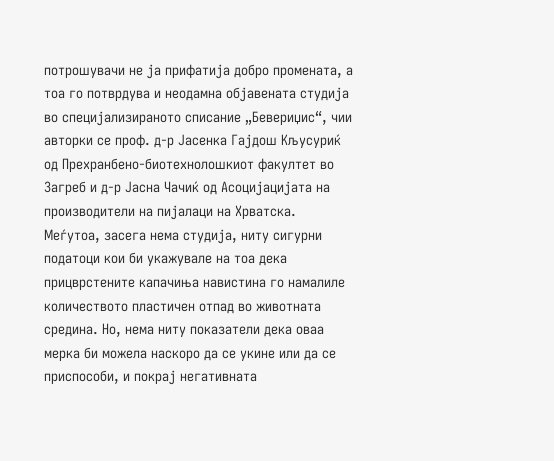потрошувачи не ја прифатија добро промената, а тоа го потврдува и неодамна објавената студија во специјализираното списание „Бевериџис“, чии авторки се проф. д-р Јасенка Гајдош Кљусуриќ од Прехранбено-биотехнолошкиот факултет во Загреб и д-р Јасна Чачиќ од Асоцијацијата на производители на пијалаци на Хрватска.
Меѓутоа, засега нема студија, ниту сигурни податоци кои би укажувале на тоа дека прицврстените капачиња навистина го намалиле количеството пластичен отпад во животната средина. Но, нема ниту показатели дека оваа мерка би можела наскоро да се укине или да се приспособи, и покрај негативната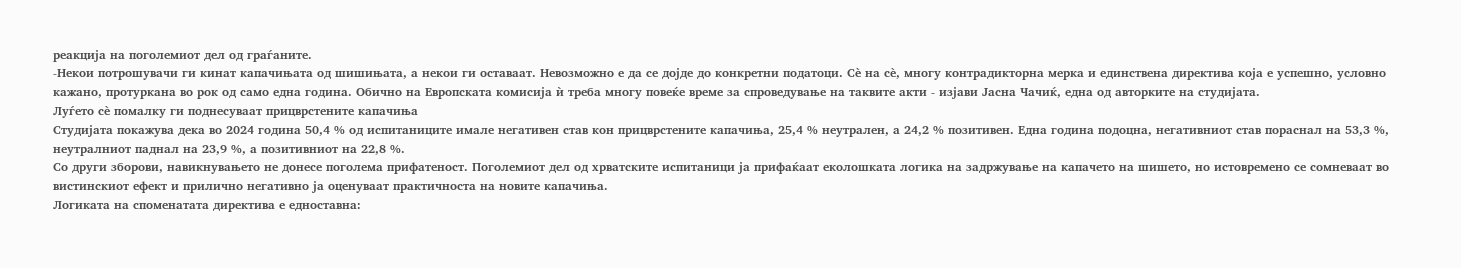реакција на поголемиот дел од граѓаните.
-Некои потрошувачи ги кинат капачињата од шишињата, а некои ги оставаат. Невозможно е да се дојде до конкретни податоци. Сè на сè, многу контрадикторна мерка и единствена директива која е успешно, условно кажано, протуркана во рок од само една година. Обично на Европската комисија ѝ треба многу повеќе време за спроведување на таквите акти - изјави Јасна Чачиќ, една од авторките на студијата.
Луѓето сè помалку ги поднесуваат прицврстените капачиња
Студијата покажува дека во 2024 година 50,4 % од испитаниците имале негативен став кон прицврстените капачиња, 25,4 % неутрален, а 24,2 % позитивен. Една година подоцна, негативниот став пораснал на 53,3 %, неутралниот паднал на 23,9 %, а позитивниот на 22,8 %.
Со други зборови, навикнувањето не донесе поголема прифатеност. Поголемиот дел од хрватските испитаници ја прифаќаат еколошката логика на задржување на капачето на шишето, но истовремено се сомневаат во вистинскиот ефект и прилично негативно ја оценуваат практичноста на новите капачиња.
Логиката на споменатата директива е едноставна: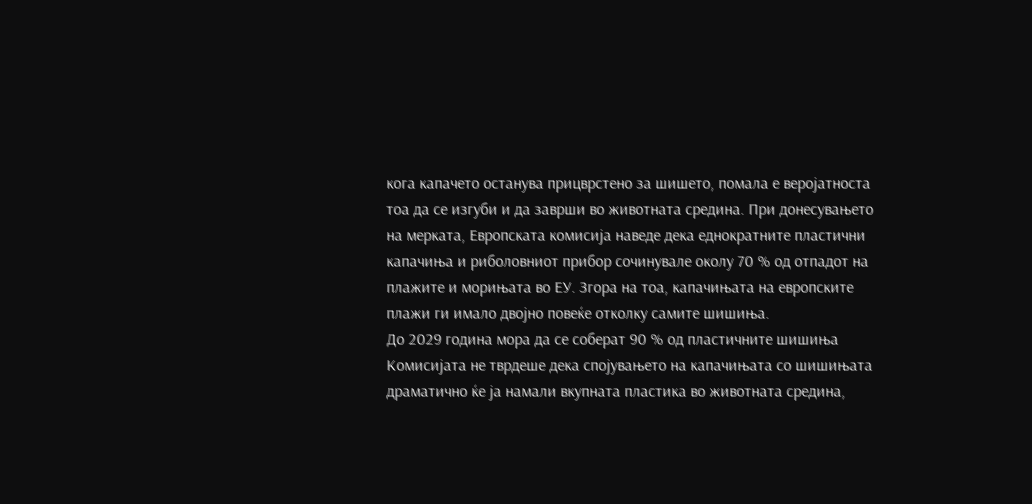кога капачето останува прицврстено за шишето, помала е веројатноста тоа да се изгуби и да заврши во животната средина. При донесувањето на мерката, Европската комисија наведе дека еднократните пластични капачиња и риболовниот прибор сочинувале околу 70 % од отпадот на плажите и морињата во ЕУ. Згора на тоа, капачињата на европските плажи ги имало двојно повеќе отколку самите шишиња.
До 2029 година мора да се соберат 90 % од пластичните шишиња
Комисијата не тврдеше дека спојувањето на капачињата со шишињата драматично ќе ја намали вкупната пластика во животната средина,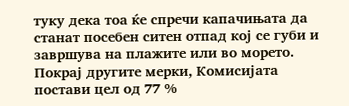туку дека тоа ќе спречи капачињата да станат посебен ситен отпад кој се губи и завршува на плажите или во морето. Покрај другите мерки, Комисијата постави цел од 77 %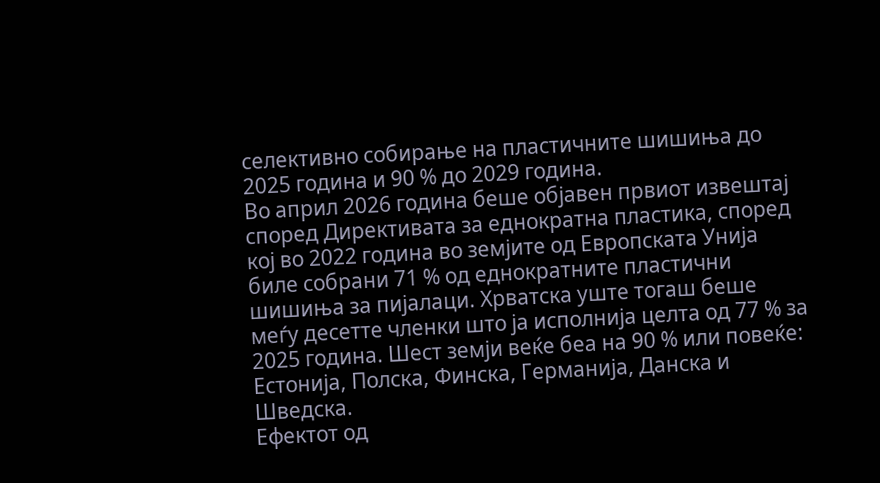селективно собирање на пластичните шишиња до 2025 година и 90 % до 2029 година.
Во април 2026 година беше објавен првиот извештај според Директивата за еднократна пластика, според кој во 2022 година во земјите од Европската Унија биле собрани 71 % од еднократните пластични шишиња за пијалаци. Хрватска уште тогаш беше меѓу десетте членки што ја исполнија целта од 77 % за 2025 година. Шест земји веќе беа на 90 % или повеќе: Естонија, Полска, Финска, Германија, Данска и Шведска.
Ефектот од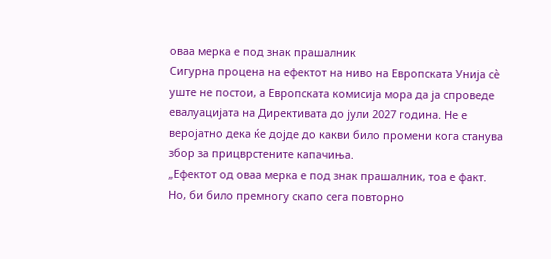оваа мерка е под знак прашалник
Сигурна процена на ефектот на ниво на Европската Унија сè уште не постои, а Европската комисија мора да ја спроведе евалуацијата на Директивата до јули 2027 година. Не е веројатно дека ќе дојде до какви било промени кога станува збор за прицврстените капачиња.
„Ефектот од оваа мерка е под знак прашалник, тоа е факт. Но, би било премногу скапо сега повторно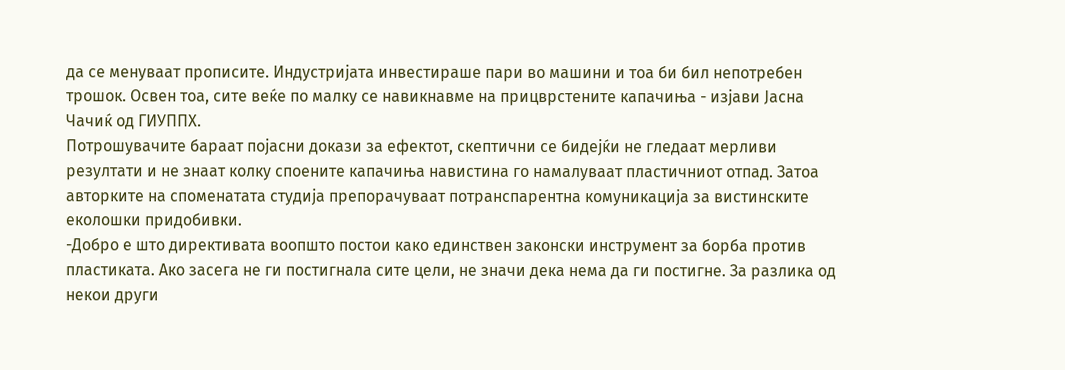да се менуваат прописите. Индустријата инвестираше пари во машини и тоа би бил непотребен трошок. Освен тоа, сите веќе по малку се навикнавме на прицврстените капачиња - изјави Јасна Чачиќ од ГИУППХ.
Потрошувачите бараат појасни докази за ефектот, скептични се бидејќи не гледаат мерливи резултати и не знаат колку споените капачиња навистина го намалуваат пластичниот отпад. Затоа авторките на споменатата студија препорачуваат потранспарентна комуникација за вистинските еколошки придобивки.
-Добро е што директивата воопшто постои како единствен законски инструмент за борба против пластиката. Ако засега не ги постигнала сите цели, не значи дека нема да ги постигне. За разлика од некои други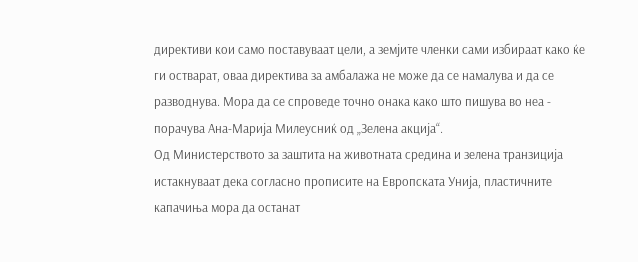директиви кои само поставуваат цели, а земјите членки сами избираат како ќе ги остварат, оваа директива за амбалажа не може да се намалува и да се разводнува. Мора да се спроведе точно онака како што пишува во неа - порачува Ана-Марија Милеусниќ од „Зелена акција“.
Од Министерството за заштита на животната средина и зелена транзиција истакнуваат дека согласно прописите на Европската Унија, пластичните капачиња мора да останат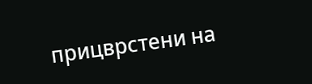прицврстени на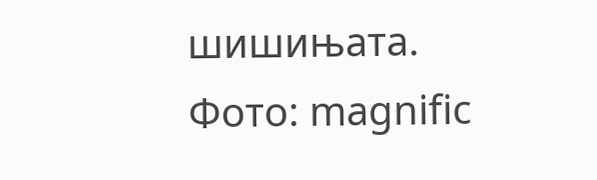шишињата.
Фото: magnific